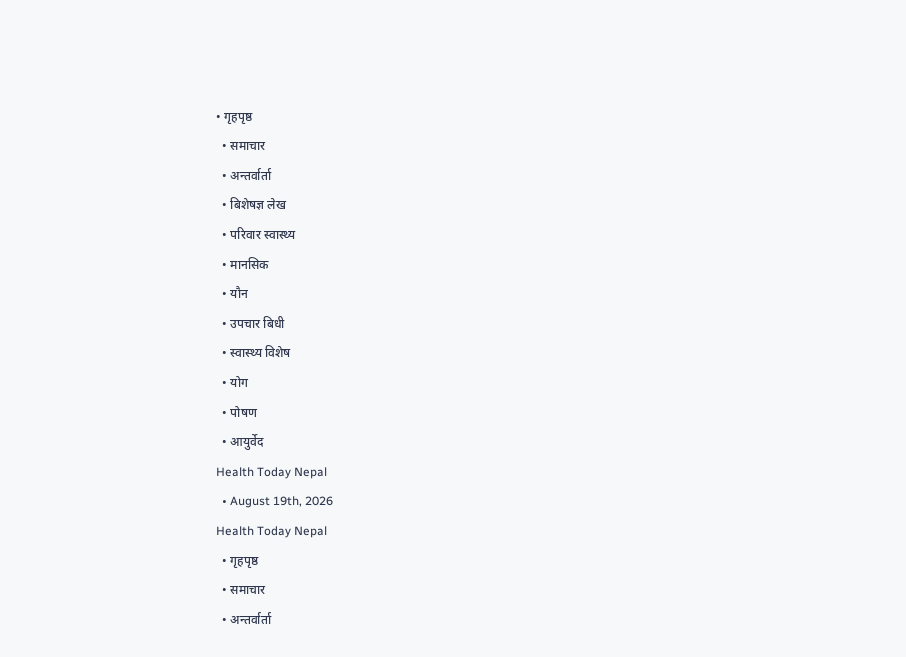• गृहपृष्ठ
  • समाचार
  • अन्तर्वार्ता
  • बिशेषज्ञ लेख
  • परिवार स्वास्थ्य
  • मानसिक
  • यौन
  • उपचार बिधी
  • स्वास्थ्य विशेष
  • योग
  • पोषण
  • आयुर्वेद
Health Today Nepal
  • August 19th, 2026
Health Today Nepal
  • गृहपृष्ठ
  • समाचार
  • अन्तर्वार्ता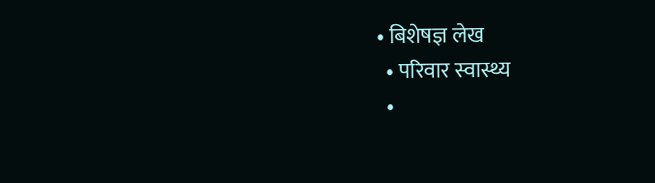• बिशेषज्ञ लेख
  • परिवार स्वास्थ्य
  •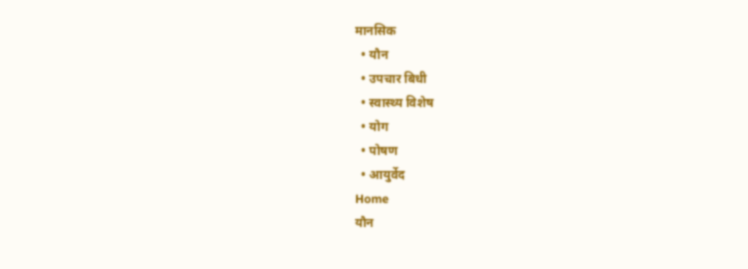मानसिक
  • यौन
  • उपचार बिधी
  • स्वास्थ्य विशेष
  • योग
  • पोषण
  • आयुर्वेद
Home
यौन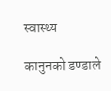स्वास्थ्य

कानुनको डण्डाले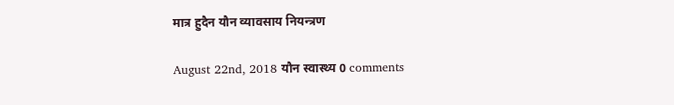मात्र हुदैन यौन व्यावसाय नियन्त्रण

August 22nd, 2018 यौन स्वास्थ्य 0 comments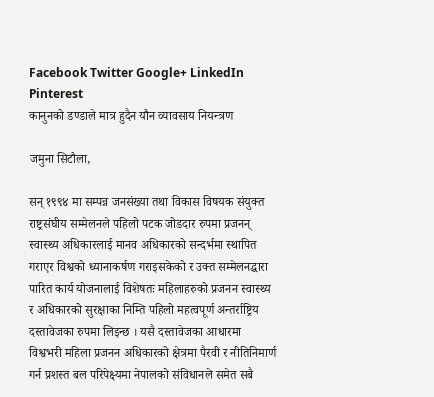Facebook Twitter Google+ LinkedIn Pinterest
कानुनको डण्डाले मात्र हुदैन यौन व्यावसाय नियन्त्रण

जमुना सिटौला,

सन् १९९४ मा सम्पन्न जनसंख्या तथा विकास विषयक संयुक्त राष्ट्रसंघीय सम्मेलनले पहिलो पटक जोडदार रुपमा प्रजनन् स्वास्थ्य अधिकारलाई मानव अधिकारको सन्दर्भमा स्थापित गराएर विश्वको ध्यानाकर्षण गराइसकेको र उक्त सम्मेलनद्धारा पारित कार्य योजनालाई विशेषतः महिलाहरुको प्रजनन स्वास्थ्य र अधिकारको सुरक्षाका निम्ति पहिलो महत्वपूर्ण अन्तर्राष्ट्रिय दस्तावेजका रुपमा लिइन्छ । यसै दस्तावेजका आधारमा विश्वभरी महिला प्रजनन अधिकारको क्षेत्रमा पैरवी र नीतिनिमार्ण गर्न प्रशस्त बल परिपेक्ष्यमा नेपालको संविधानले समेत सबै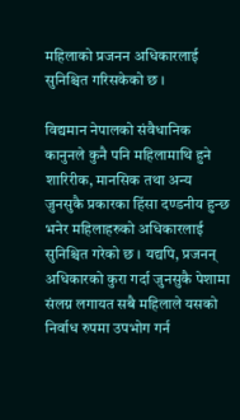महिलाको प्रजनन अधिकारलाई सुनिश्चित गरिसकेको छ ।

विद्यमान नेपालको संवैधानिक कानुनले कुनै पनि महिलामाथि हुने शारिरीक, मानसिक तथा अन्य जुनसुकै प्रकारका हिंसा दण्डनीय हुन्छ भनेर महिलाहरुको अधिकारलाई सुनिश्चित गरेको छ । यद्यपि, प्रजनन् अधिकारको कुरा गर्दा जुनसुकै पेशामा संलग्न लगायत सबै महिलाले यसको निर्वाध रुपमा उपभोग गर्न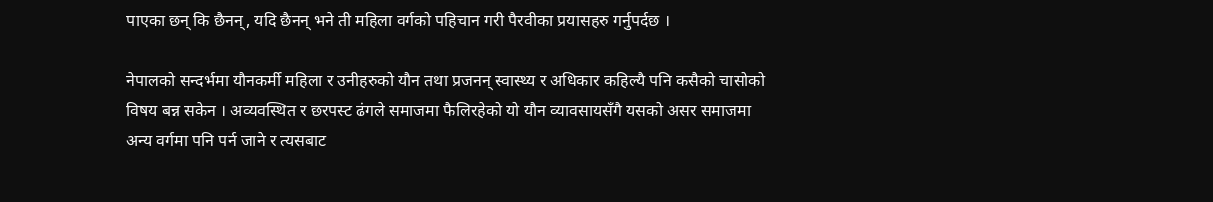पाएका छन् कि छैनन्, यदि छैनन् भने ती महिला वर्गको पहिचान गरी पैरवीका प्रयासहरु गर्नुपर्दछ ।

नेपालको सन्दर्भमा यौनकर्मी महिला र उनीहरुको यौन तथा प्रजनन् स्वास्थ्य र अधिकार कहिल्यै पनि कसैको चासोको विषय बन्न सकेन । अव्यवस्थित र छरपस्ट ढंगले समाजमा फैलिरहेको यो यौन व्यावसायसँगै यसको असर समाजमा अन्य वर्गमा पनि पर्न जाने र त्यसबाट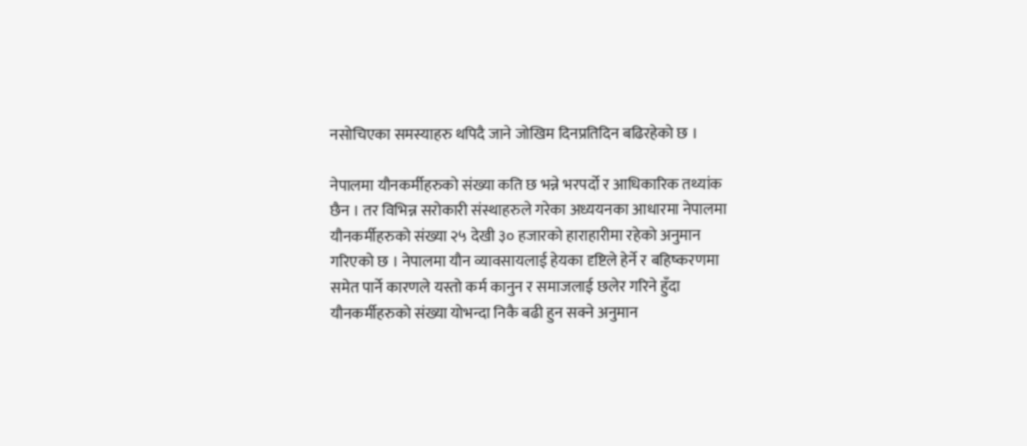नसोचिएका समस्याहरु थपिदै जाने जोखिम दिनप्रतिदिन बढिरहेको छ ।

नेपालमा यौनकर्मीहरुको संख्या कति छ भन्ने भरपर्दो र आधिकारिक तथ्यांक छैन । तर विभिन्न सरोकारी संस्थाहरुले गरेका अध्ययनका आधारमा नेपालमा यौनकर्मीहरुको संख्या २५ देखी ३० हजारको हाराहारीमा रहेको अनुमान गरिएको छ । नेपालमा यौन व्यावसायलाई हेयका दृष्टिले हेर्ने र बहिष्करणमा समेत पार्ने कारणले यस्तो कर्म कानुन र समाजलाई छलेर गरिने हुँदा यौनकर्मीहरुको संख्या योभन्दा निकै बढी हुन सक्ने अनुमान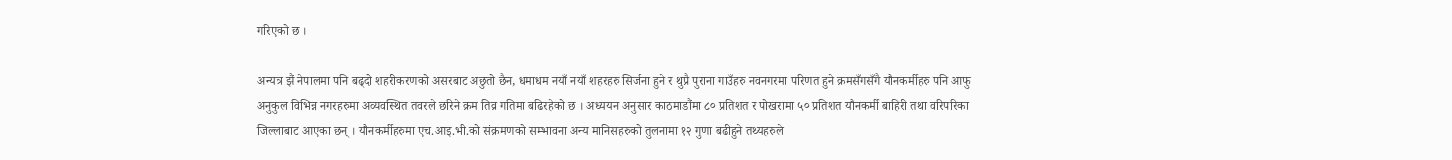गरिएको छ ।

अन्यत्र झैं नेपालमा पनि बढ्दो शहरीकरणको असरबाट अछुतो छैन, धमाधम नयाँ नयाँ शहरहरु सिर्जना हुने र थुप्रै पुराना गाउँहरु नवनगरमा परिणत हुने क्रमसँगसँगै यौनकर्मीहरु पनि आफु अनुकुल विभिन्न नगरहरुमा अव्यवस्थित तवरले छरिने क्रम तिव्र गतिमा बढिरहेको छ । अध्ययन अनुसार काठमाडौंमा ८० प्रतिशत र पोखरामा ५० प्रतिशत यौनकर्मी बाहिरी तथा वरिपरिका जिल्लाबाट आएका छन् । यौनकर्मीहरुमा एच.आइ.भी.को संक्रमणको सम्भावना अन्य मानिसहरुको तुलनामा १२ गुणा बढीहुने तथ्यहरुले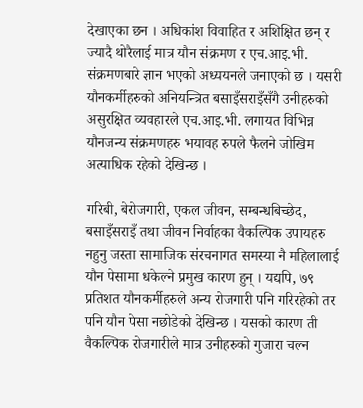देखाएका छन । अधिकांश विवाहित र अशिक्षित छन् र ज्यादै थोरैलाई मात्र यौन संक्रमण र एच.आइ.भी. संक्रमणबारे ज्ञान भएको अध्ययनले जनाएको छ । यसरी यौनकर्मीहरुको अनियन्त्रित बसाइँसराइँसँगै उनीहरुको असुरक्षित व्यवहारले एच.आइ.भी. लगायत विभिन्न यौनजन्य संक्रमणहरु भयावह रुपले फैलने जोखिम अत्याधिक रहेको देखिन्छ ।

गरिबी, बेरोजगारी, एकल जीवन, सम्बन्धबिच्छेद, बसाइँसराइँ तथा जीवन निर्वाहका वैकल्पिक उपायहरु नहुनु जस्ता सामाजिक संरचनागत समस्या नै महिलालाई यौन पेसामा धकेल्ने प्रमुख कारण हुन् । यद्यपि, ७९ प्रतिशत यौनकर्मीहरुले अन्य रोजगारी पनि गरिरहेको तर पनि यौन पेसा नछोडेको देखिन्छ । यसको कारण ती वैकल्पिक रोजगारीले मात्र उनीहरुको गुजारा चल्न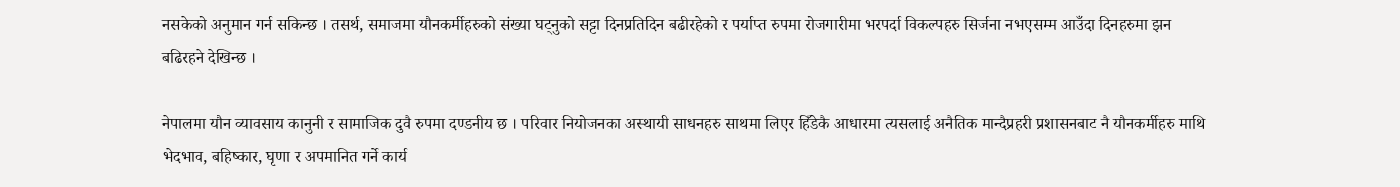नसकेको अनुमान गर्न सकिन्छ । तसर्थ, समाजमा यौनकर्मीहरुको संख्या घट्नुको सट्टा दिनप्रतिदिन बढीरहेको र पर्याप्त रुपमा रोजगारीमा भरपर्दा विकल्पहरु सिर्जना नभएसम्म आउँदा दिनहरुमा झन बढिरहने देखिन्छ ।

नेपालमा यौन व्यावसाय कानुनी र सामाजिक दुवै रुपमा दण्डनीय छ । परिवार नियोजनका अस्थायी साधनहरु साथमा लिएर हिँडेकै आधारमा त्यसलाई अनैतिक मान्दैप्रहरी प्रशासनबाट नै यौनकर्मीहरु माथि भेदभाव, बहिष्कार, घृणा र अपमानित गर्ने कार्य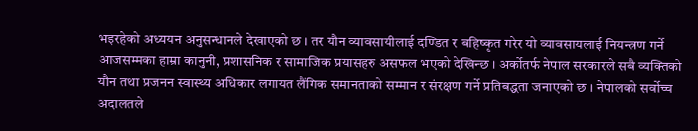भइरहेको अध्ययन अनुसन्धानले देखाएको छ । तर यौन व्यावसायीलाई दण्डित र बहिष्कृत गरेर यो व्यावसायलाई नियन्त्रण गर्ने आजसम्मका हाम्रा कानुनी, प्रशासनिक र सामाजिक प्रयासहरु असफल भएको देखिन्छ । अर्कोतर्फ नेपाल सरकारले सबै व्यक्तिको यौन तथा प्रजनन स्वास्थ्य अधिकार लगायत लैंगिक समानताको सम्मान र संरक्षण गर्ने प्रतिबद्धता जनाएको छ । नेपालको सर्वोच्च अदालतले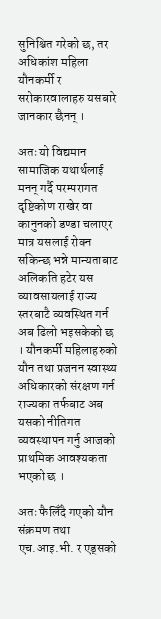सुनिश्चित गरेको छ, तर अधिकांश महिला यौनकर्मी र सरोकारवालाहरु यसबारे जानकार छैनन् ।

अतः यो विद्यमान सामाजिक यथार्थलाई मनन् गर्दै परम्परागत दृष्टिकोण राखेर वा कानुनको डण्डा चलाएर मात्र यसलाई रोक्न सकिन्छ भन्ने मान्यताबाट अलिकति हटेर यस व्यावसायलाई राज्य स्तरबाटै व्यवस्थित गर्न अब ढिलो भइसकेको छ । यौनकर्मी महिलाहरुको यौन तथा प्रजनन स्वास्थ्य अधिकारको संरक्षण गर्न राज्यका तर्फबाट अब यसको नीतिगत व्यवस्थापन गर्नु आजको प्राथमिक आवश्यकता भएको छ ।

अतः फैलिँदै गएको यौन संक्रमण तथा एच.आइ.भी. र एड्सको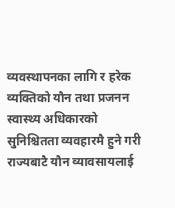व्यवस्थापनका लागि र हरेक व्यक्तिको यौन तथा प्रजनन स्वास्थ्य अधिकारको सुनिश्चितता व्यवहारमै हुने गरी राज्यबाटै यौन व्यावसायलाई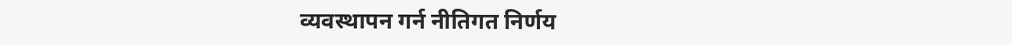व्यवस्थापन गर्न नीतिगत निर्णय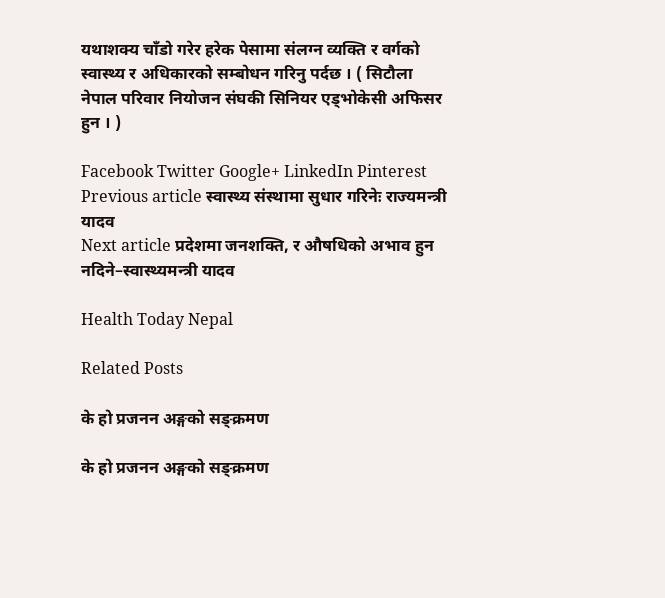यथाशक्य चाँडो गरेर हरेक पेसामा संलग्न व्यक्ति र वर्गको स्वास्थ्य र अधिकारको सम्बोधन गरिनु पर्दछ । ( सिटौला नेपाल परिवार नियोजन संघकी सिनियर एड्भोकेसी अफिसर हुन । )

Facebook Twitter Google+ LinkedIn Pinterest
Previous article स्वास्थ्य संस्थामा सुधार गरिनेः राज्यमन्त्री यादव
Next article प्रदेशमा जनशक्ति, र औषधिको अभाव हुन नदिने–स्वास्थ्यमन्त्री यादव

Health Today Nepal

Related Posts

के हो प्रजनन अङ्गको सङ्क्रमण

के हो प्रजनन अङ्गको सङ्क्रमण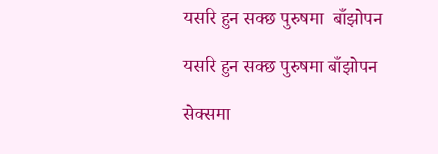यसरि हुन सक्छ पुरुषमा  बाँझोपन

यसरि हुन सक्छ पुरुषमा बाँझोपन

सेक्समा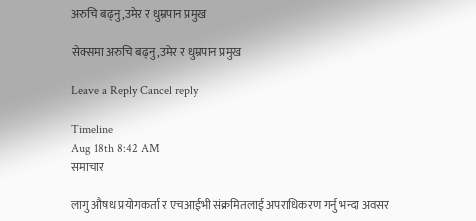अरुचि बढ्नु,उमेर र धुम्रपान प्रमुख

सेक्समा अरुचि बढ्नु,उमेर र धुम्रपान प्रमुख

Leave a Reply Cancel reply

Timeline
Aug 18th 8:42 AM
समाचार

लागु औषध प्रयोगकर्ता र एचआईभी संक्रमितलाई अपराधिकरण गर्नु भन्दा अवसर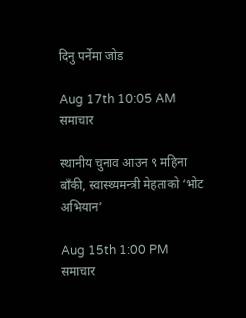दिनु पर्नेमा जोड

Aug 17th 10:05 AM
समाचार

स्थानीय चुनाव आउन ९ महिना बाँकी, स्वास्थ्यमन्त्री मेहताको ‘भोट अभियान’

Aug 15th 1:00 PM
समाचार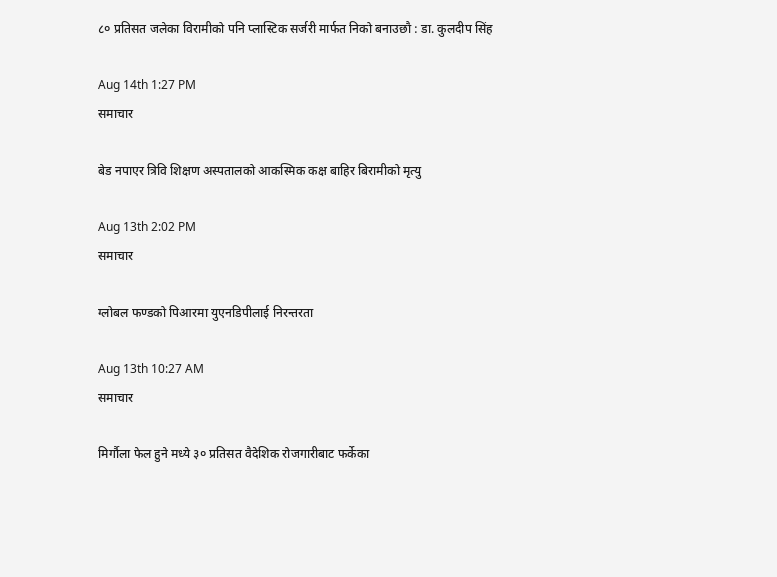८० प्रतिसत जलेका विरामीको पनि प्लास्टिक सर्जरी मार्फत निको बनाउछौ : डा. कुलदीप सिंह

Aug 14th 1:27 PM
समाचार

बेड नपाएर त्रिवि शिक्षण अस्पतालको आकस्मिक कक्ष बाहिर बिरामीको मृत्यु

Aug 13th 2:02 PM
समाचार

ग्लोबल फण्डको पिआरमा युएनडिपीलाई निरन्तरता

Aug 13th 10:27 AM
समाचार

मिर्गौला फेल हुने मध्ये ३० प्रतिसत वैदेशिक रोजगारीबाट फर्केका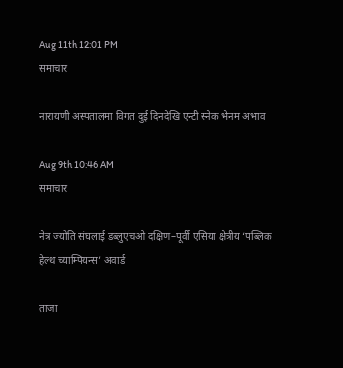Aug 11th 12:01 PM
समाचार

नारायणी अस्पतालमा विगत दुई दिनदेखि एन्टी स्नेक भेनम अभाव

Aug 9th 10:46 AM
समाचार

नेत्र ज्योति संघलाई डब्लुएचओ दक्षिण–पूर्वी एसिया क्षेत्रीय ‘पब्लिक हेल्थ च्याम्पियन्स’ अवार्ड

ताजा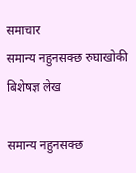समाचार
समान्य नहुनसक्छ रुघाखोकी
बिशेषज्ञ लेख

समान्य नहुनसक्छ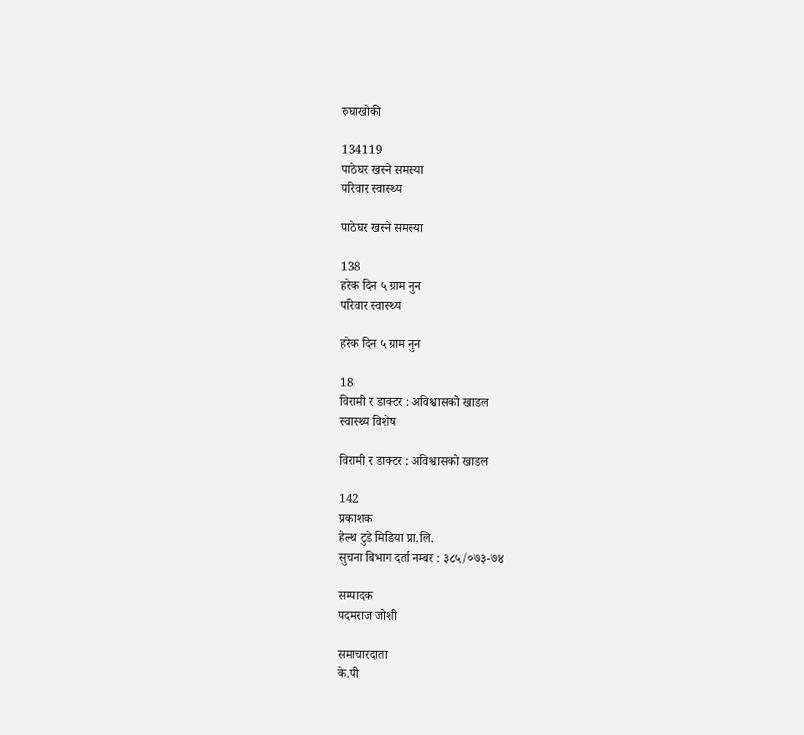रुघाखोकी

134119
पाठेघर खस्ने समस्या
परिवार स्वास्थ्य

पाठेघर खस्ने समस्या

138
हरेक दिन ५ ग्राम नुन
परिवार स्वास्थ्य

हरेक दिन ५ ग्राम नुन

18
विरामी र डाक्टर : अविश्वासको खाडल
स्वास्थ्य विशेष

विरामी र डाक्टर : अविश्वासको खाडल

142
प्रकाशक
हेल्थ टुडे मिडिया प्रा.लि.
सुचना बिभाग दर्ता नम्बर : ३८५/०७३-७४

सम्पादक
पदमराज जोशी

समाचारदाता
के.पी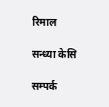रिमाल

सन्ध्या केसि

सम्पर्क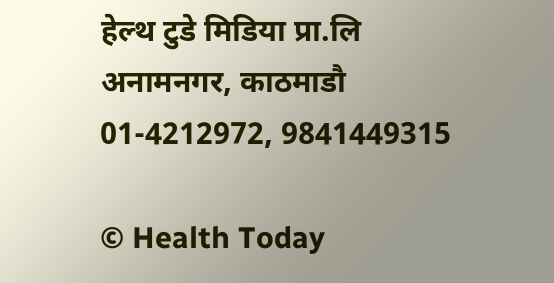हेल्थ टुडे मिडिया प्रा.लि
अनामनगर, काठमाडौ
01-4212972, 9841449315

© Health Today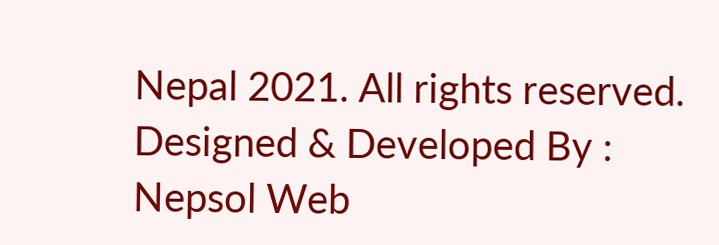Nepal 2021. All rights reserved.
Designed & Developed By : Nepsol Web